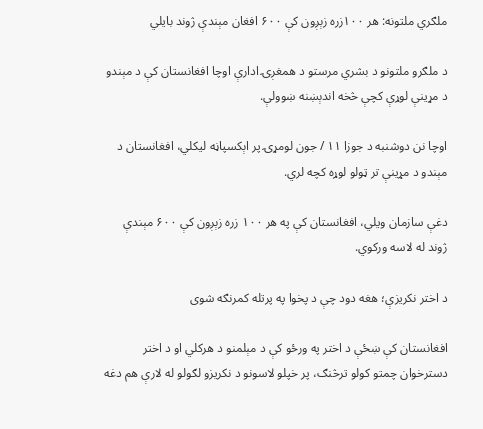ملګري ملتونه: هر ۱۰۰زره زېږون کې ۶۰۰ افغان مېندې ژوند بایلي

د ملګرو ملتونو د بشري مرستو د همغږۍ ادارې اوچا افغانستان کې د مېندو د مړینې لوړې کچې څخه اندېښنه ښوولې.

اوچا نن دوشنبه د جوزا ۱۱ / جون لومړۍ پر اېکسپاڼه لیکلي، افغانستان د مېندو د مړینې تر ټولو لوړه کچه لري.

دغې سازمان ویلي، افغانستان کې په هر ۱۰۰ زره زېږون کې ۶۰۰ مېندې ژوند له لاسه ورکوي.

د اختر نکریزې؛ هغه دود چې د پخوا په پرتله کمرنګه شوی

افغانستان کې ښځې د اختر په ورځو کې د مېلمنو د هرکلي او د اختر دسترخوان چمتو کولو ترڅنګ، پر خپلو لاسونو د نکریزو لګولو له لارې هم دغه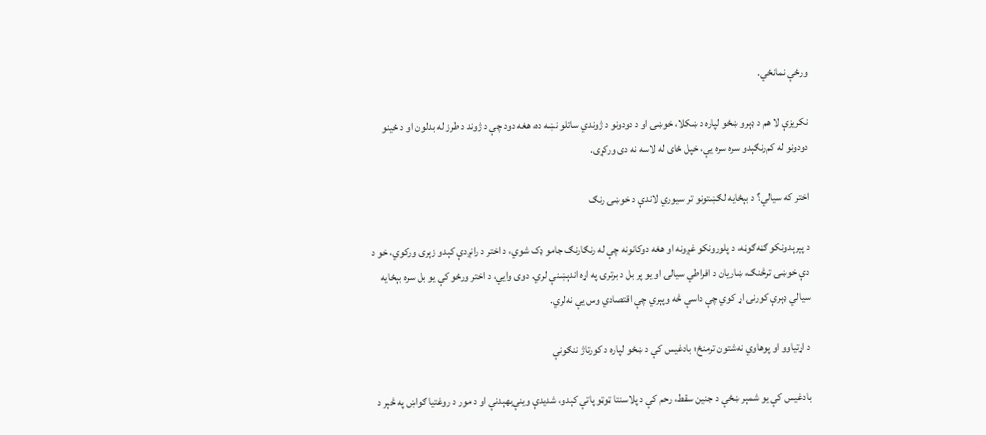ورځې نمانځي.

نکریزې لا هم د ډېرو ښځو لپاره د ښکلا، خوښۍ او د دودونو د ژوندي ساتلو نښه ده، هغه دود چې د ژوند د طرز له بدلون او د ځینو دودونو له کم‌رنګېدو سره سره یې، خپل ځای له لاسه نه دی ورکړی.

اختر که سیالي؟ د بېځایه لګښتونو تر سیوري لاندې د خوښۍ رنګ

د پېرېدونکو ګڼه‌ګوڼه، د پلورونکو غږونه او هغه دوکانونه چې له رنګارنګ جامو ډک شوي، د اختر د رانږدې کېدو زېری ورکوي، خو د دې خوښۍ ترڅنګ، ښاریان د افراطي سیالۍ او یو پر بل د برترۍ په اړه اندېښنې لري. دوی وایي، د اختر ورځو کې یو بل سره بېځایه سیالي ډېرې کورنۍ اړ کوي چې داسې څه وپېري چې اقتصادي وس یې نه‌لري.

د اړتیاوو او پوهاوي نه‌شتون ترمنځ؛ بادغیس کې د ښځو لپاره د کورتاژ ننګونې

بادغیس کې یو شمېر ښځې د جنین سقط، رحم کې د پلاسنتا ټوټو پاتې کېدو، شدیدې وینې‌بهېدنې او د مور د روغتیا ګواښ په څېر د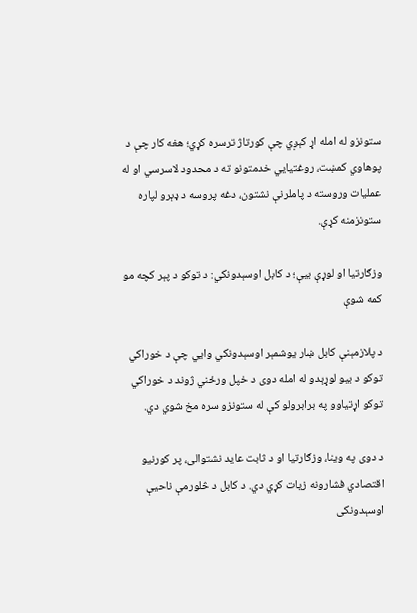ستونزو له امله اړ کېږي چې کورتاژ ترسره کړي؛ هغه کار چې د پوهاوي کمښت، روغتیايي خدمتونو ته د محدود لاسرسي او له عملیات وروسته د پاملرنې نشتون، دغه پروسه د ډېرو لپاره ستونزمنه کړې.

وزګارتیا او لوړې بیې؛ د کابل اوسېدونکي: د توکو د پېر کچه مو کمه شوې

د پلازمېنې کابل ښار یوشمېر اوسېدونکي وايي چې د خوراکي توکو د بیو لوړېدو له امله دوی د خپل ورځني ژوند د خوراکي توکو اړتیاوو په برابرولو کې له ستونزو سره مخ شوي دي.

د دوی په وینا، وزګارتیا او د ثابت عاید نشتوالی، پر کورنیو اقتصادي فشارونه زیات کړي دي. د کابل د څلورمې ناحیې اوسېدونکی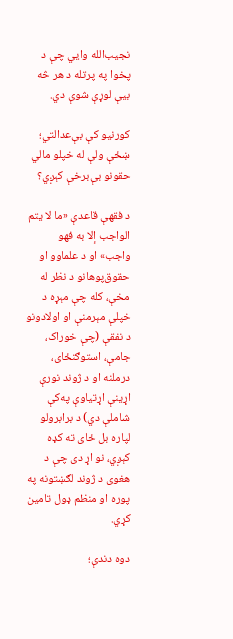نجیب‌الله وايي چې د پخوا په پرتله د هر څه بیې لوړې شوې دي.

کورنیو کې بې‌عدالتي؛ ښځې ولې له خپلو مالي حقونو بې‌برخې کېږي؟

د فقهې قاعدې «ما لا يتم الواجب إلا به فهو واجب» او د علماوو او حقوق‌پوهانو د نظر له مخې، کله چې مېړه د خپلې مېرمنې او اولادونو د نفقې (چې خوراک، جامې، استوګنځای، درملنه او د ژوند نورې اړینې اړتیاوې په‌کې شاملې دي) د برابرولو لپاره بل ځای ته کډه کېږي، نو اړ دی چې د هغوی د ژوند لګښتونه په پوره او منظم ډول تامین کړي.

دوه دندې؛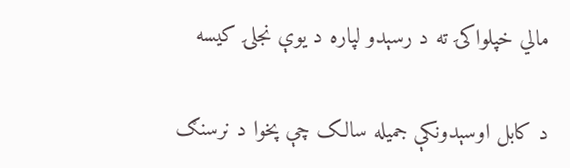مالي خپلواکۍ ته د رسېدو لپاره د یوې نجلۍ کیسه

د کابل اوسېدونکې جمیله سالک چې پخوا د نرسنګ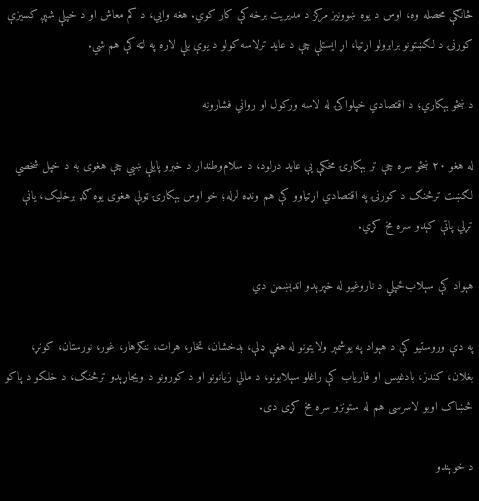څانګې محصله وه، اوس د یوه ښوونیز مرکز د مدیریت برخه کې کار کوي. هغه وایي، د کم معاش او د خپلې شپږ کسیزې کورنۍ د لګښتونو برابرولو اړتیا، اړ ایستلې چې د عاید ترلاسه کولو د یوې بلې لاره په لټه کې هم شي.

د ښځو بېکاري؛ د اقتصادي خپلواکۍ له لاسه ورکول او رواني فشارونه

له هغو ۲۰ ښځو سره چې تر بېکارۍ مخکې یې عاید درلود، د سلام‌وطندار د خبرو پایلې ښيي چې هغوی به د خپل شخصي لګښت ترڅنګ د کورنۍ په اقتصادي اړتیاوو کې هم ونډه لرله؛ خو اوس بېکارۍ ټولې هغوی یوه ګډ برخلیک، یانې تړلي‌ پاتې کېدو سره مخ کړي.

هېواد کې سېلاب‌ځپلي د ناروغیو له خپرېدو اندېښمن دي

په دې وروستیو کې د هېواد په یوشمېر ولایتونو له هغې ډلې، بدخشان، تخار، هرات، ننګرهار، غور، نورستان، کونړ، بغلان، کندز، بادغیس او فاریاب کې راغلو سېلابونو، د مالي زیانونو او د کورونو د ویجاړېدو ترڅنګ، د خلکو د پاکو څښاک اوبو لاسرسی هم له ستونزو سره مخ کړی دی.

د خوېندو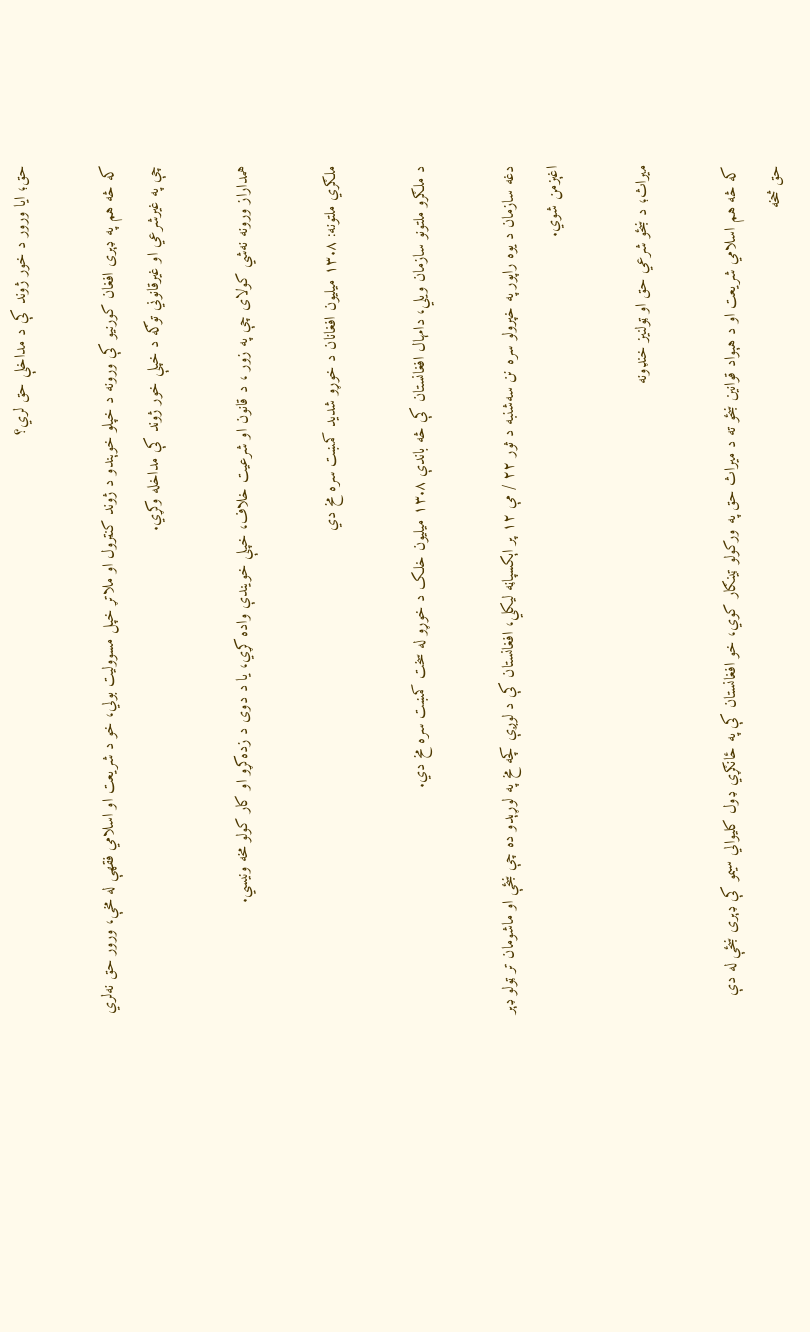حق؛ ایا ورور د خور ژوند کې د مداخلې حق لري؟

که څه هم په ډېری افغان کورنیو کې ورونه د خپلو خوېندو د ژوند کنټرول او ملاتړ خپل مسوولیت بولي، خو د شریعت او اسلامي فقهې له مخې، ورور حق نه‌لري چې په غیرشرعي او غیرقانوني توګه د خپلې خور ژوند کې مداخله وکړي.

همداراز ورونه نه‌شي کولای چې په زور ، د قانون او شرعیت خلاف، خپلې خویندې واده کړي، یا د دوی د زده‌کړو او کار کولو مخه ونیسي.

ملګري ملتونه: ۱۳.۸ میلیون افغانان د خوړو شدید کمښت سره مخ دي

د ملګرو ملتونو سازمان ویلي، دامهال افغانستان کې څه باندې ۱۳.۸ میلیون خلک د خوړو له سخت کمښت سره مخ دي.

دغه سازمان د یوه راپور په خپرولو سره نن سه‌شنبه د ثور ۲۲ / مې ۱۲ پر اېکسپاڼه لیکلي، افغانستان کې د لوږې کچه مخ په لوړېدو ده چې ښځې او ماشومان تر ټولو ډېر اغېزمن شوي.

میراث؛ د ښځو شرعي حق او ټولنیز خنډونه

که څه هم اسلامي شریعت او د هېواد قوانین ښځو ته د میراث حق په ورکولو ټینګار کوي، خو افغانستان کې په ځانګړي ډول کلیوالي سیمو کې ډېری ښځې له دې حق څخه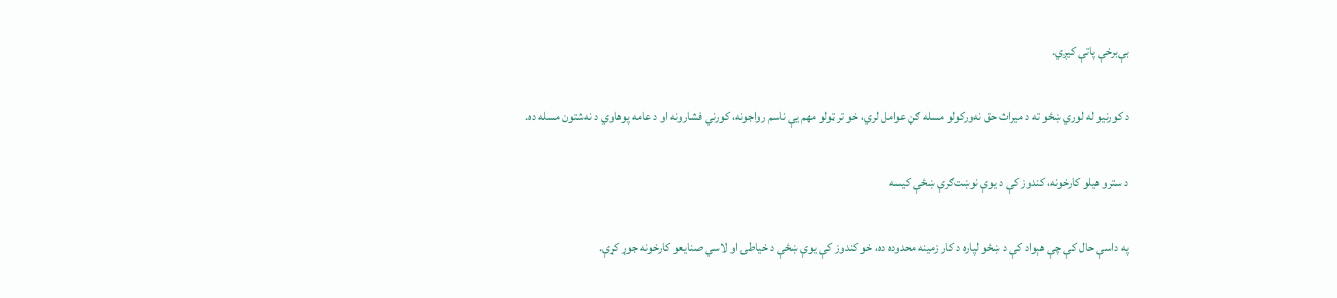بې‌برخې پاتې کیږي.

د کورنیو له لوري ښځو ته د میراث حق نه‌ورکولو مسله ګڼ عوامل لري، خو تر ټولو مهم یې ناسم رواجونه، کورني فشارونه او د عامه پوهاوي د نه‌شتون مسله ده.

د سترو هیلو کارخونه، کندوز کې د یوې نوښت‌ګرې ښځې کیسه

په داسې حال کې چې هېواد کې د ښځو لپاره د کار زمینه محدوده ده، خو کندوز کې یوې ښځې د خیاطۍ او لاسي صنایعو کارخونه جوړ کړې.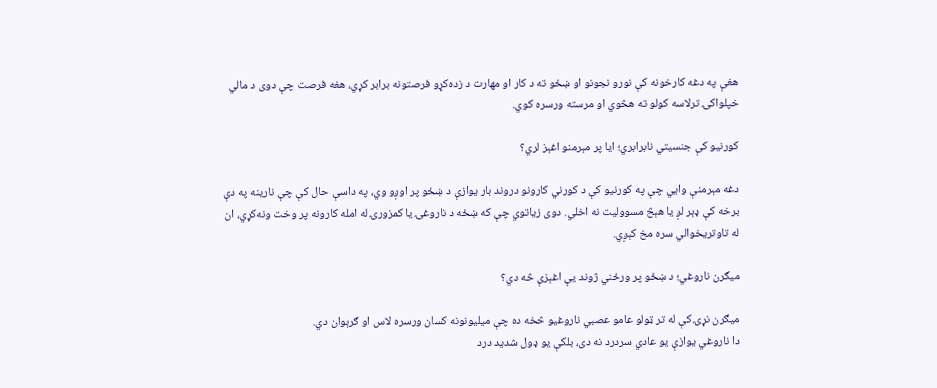هغې په دغه کارخونه کې نورو نجونو او ښځو ته د کار او مهارت‌ د زده‌کړو فرصتونه برابر کړي، هغه فرصت چې دوی د مالي خپلواکۍ ترلاسه کولو ته هڅوي او مرسته ورسره کوي.

کورنیو کې جنسیتي نابرابري؛ ایا پر مېرمنو اغېز لري؟

دغه مېرمنې وایي چې په کورنیو کې د کورني کارونو دروند بار یوازې د ښځو پر اوږو وي، په داسې حال کې چې نارینه په دې برخه کې ډېر لږ یا هېڅ مسوولیت نه اخلي. دوی زیاتوي چې که ښځه د ناروغۍ یا کمزورۍ له امله کارونه پر وخت ونه‌کړي، ان له تاوتریخوالي سره مخ کېږي.

میګرن ناروغي؛ د ښځو پر ورځني ژوند یې اغېزې څه دي؟

میګرن نړۍ کې له تر ټولو عامو عصبي ناروغیو څخه ده چې میلیونونه کسان ورسره لاس او ګرېوان دي.
دا ناروغي یوازې یو عادي سر‌درد نه دی، بلکې یو ډول شدید درد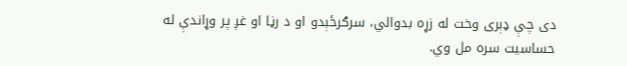دی چې ډېری وخت له زړه بدوالي، سرګرځېدو او د رڼا او غږ پر وړاندې له حساسیت سره مل وي.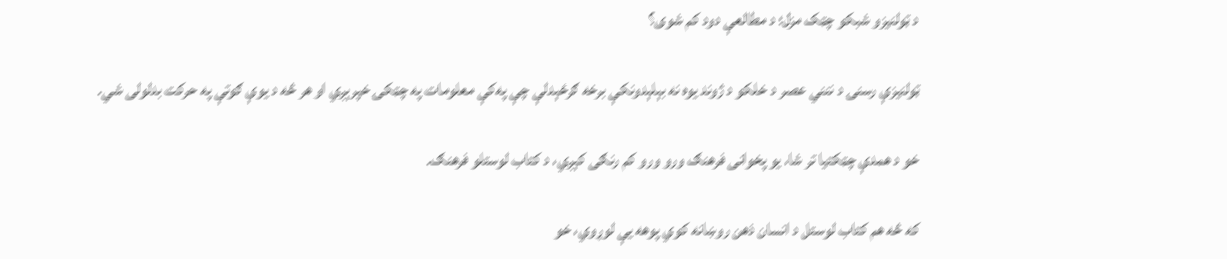د ټولنیزو شبکو چټک مزل؛ د مطالعې دود کم شوی؟

ټولنیزې رسنۍ د ننني عصر د خلکو د ژوند یوه نه بېلېدونکې برخه ګرځېدلې چې په‌کې معلومات په چټکۍ خپرېږي او هر څه د یوې ګوتې په حرکت بدلولی شي.

خو د همدې چټکتیا تر شا، یو پخوانی فرهنګ ورو ورو کم رنګی کېږي، د کتاب لوستلو فرهنګ.

که څه هم کتاب لوستل د انسان ذهن روښانه کوي پوهه یې لوړوي، خو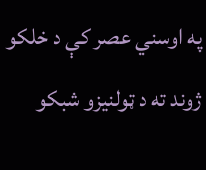په اوسني عصر کې د خلکو ژوند ته د ټولنیزو شبکو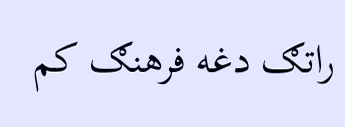راتګ دغه فرهنګ کم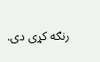رنګه کړی دی.